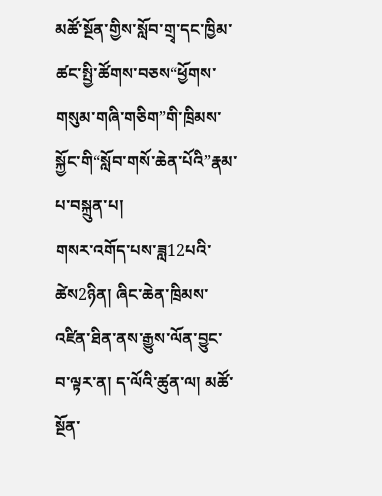མཚོ་སྔོན་གྱིས་སློབ་གྲྭ་དང་ཁྱིམ་ཚང་སྤྱི་ཚོགས་བཅས“ཕྱོགས་གསུམ་གཞི་གཅིག”གི་ཁྲིམས་སྐྱོང་གི“སློབ་གསོ་ཆེན་པོའི”རྣམ་པ་བསྐྲུན་པ།
གསར་འགོད་པས་ཟླ12པའི་ཚེས2ཉིན། ཞིང་ཆེན་ཁྲིམས་འཛིན་ཐིན་ནས་རྒྱུས་ལོན་བྱུང་བ་ལྟར་ན། ད་ལོའི་ཚུན་ལ། མཚོ་སྔོན་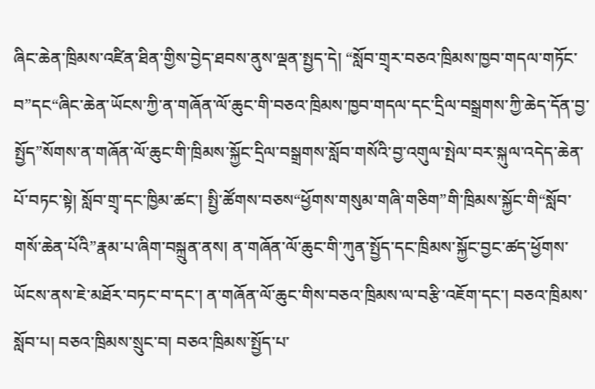ཞིང་ཆེན་ཁྲིམས་འཛིན་ཐིན་གྱིས་བྱེད་ཐབས་ནུས་ལྡན་སྤྱད་དེ། “སློབ་གྲྭར་བཅའ་ཁྲིམས་ཁྱབ་གདལ་གཏོང་བ”དང“ཞིང་ཆེན་ཡོངས་ཀྱི་ན་གཞོན་ལོ་ཆུང་གི་བཅའ་ཁྲིམས་ཁྱབ་གདལ་དང་དྲིལ་བསྒྲགས་ཀྱི་ཆེད་དོན་བྱ་སྤྱོད”སོགས་ན་གཞོན་ལོ་ཆུང་གི་ཁྲིམས་སྐྱོང་དྲིལ་བསྒྲགས་སློབ་གསོའི་བྱ་འགུལ་སྤེལ་བར་སྐུལ་འདེད་ཆེན་པོ་བཏང་སྟེ། སློབ་གྲྭ་དང་ཁྱིམ་ཚང་། སྤྱི་ཚོགས་བཅས“ཕྱོགས་གསུམ་གཞི་གཅིག”གི་ཁྲིམས་སྐྱོང་གི“སློབ་གསོ་ཆེན་པོའི”རྣམ་པ་ཞིག་བསྐྲུན་ནས། ན་གཞོན་ལོ་ཆུང་གི་ཀུན་སྤྱོད་དང་ཁྲིམས་སྐྱོང་བྱང་ཚད་ཕྱོགས་ཡོངས་ནས་ཇེ་མཐོར་བཏང་བ་དང་། ན་གཞོན་ལོ་ཆུང་གིས་བཅའ་ཁྲིམས་ལ་བརྩི་འཇོག་དང་། བཅའ་ཁྲིམས་སློབ་པ། བཅའ་ཁྲིམས་སྲུང་བ། བཅའ་ཁྲིམས་སྤྱོད་པ་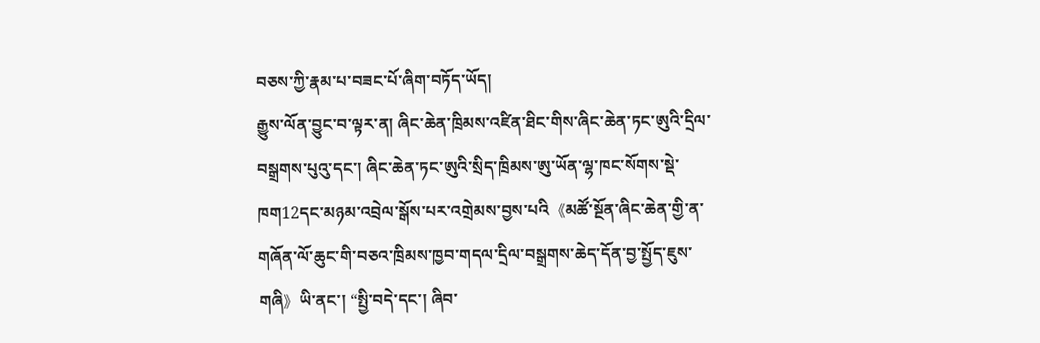བཅས་ཀྱི་རྣམ་པ་བཟང་པོ་ཞིག་བཏོད་ཡོད།
རྒྱུས་ལོན་བྱུང་བ་ལྟར་ན། ཞིང་ཆེན་ཁྲིམས་འཛིན་ཐིང་གིས་ཞིང་ཆེན་ཏང་ཨུའི་དྲིལ་བསྒྲགས་པུའུ་དང་། ཞིང་ཆེན་ཏང་ཨུའི་སྲིད་ཁྲིམས་ཨུ་ཡོན་ལྷ་ཁང་སོགས་སྡེ་ཁག12དང་མཉམ་འབྲེལ་སྒོས་པར་འགྲེམས་བྱས་པའི《མཚོ་སྔོན་ཞིང་ཆེན་གྱི་ན་གཞོན་ལོ་ཆུང་གི་བཅའ་ཁྲིམས་ཁྱབ་གདལ་དྲིལ་བསྒྲགས་ཆེད་དོན་བྱ་སྤྱོད་ཇུས་གཞི》ཡི་ནང་། “སྤྱི་བདེ་དང་། ཞིབ་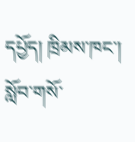དཔྱོད། ཁྲིམས་ཁང་། སློབ་གསོ་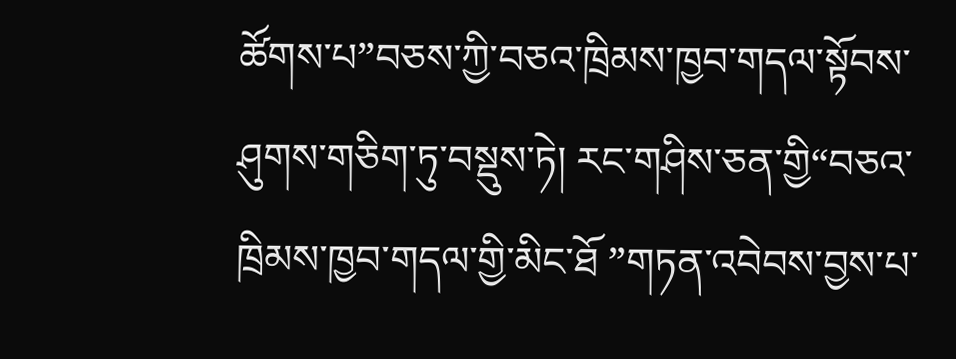ཚོགས་པ”བཅས་ཀྱི་བཅའ་ཁྲིམས་ཁྱབ་གདལ་སྟོབས་ཤུགས་གཅིག་ཏུ་བསྡུས་ཏེ། རང་གཤིས་ཅན་གྱི“བཅའ་ཁྲིམས་ཁྱབ་གདལ་གྱི་མིང་ཐོ ”གཏན་འབེབས་བྱས་པ་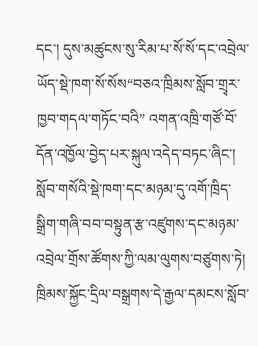དང་། དུས་མཚུངས་སུ་རིམ་པ་སོ་སོ་དང་འབྲེལ་ཡོད་སྡེ་ཁག་སོ་སོས“བཅའ་ཁྲིམས་སློབ་གྲྭར་ཁྱབ་གདལ་གཏོང་བའི” འགན་འཁྲི་གཙོ་བོ་དོན་འཁྱོལ་བྱེད་པར་སྐུལ་འདེད་བཏང་ཞིང་། སློབ་གསོའི་སྡེ་ཁག་དང་མཉམ་དུ་འགོ་ཁྲིད་སྒྲིག་གཞི་བབ་བསྟུན་རྩ་འཛུགས་དང་མཉམ་འབྲེལ་གྲོས་ཚོགས་ཀྱི་ལམ་ལུགས་བཙུགས་ཏེ། ཁྲིམས་སྐྱོང་དྲིལ་བསྒྲགས་དེ་རྒྱལ་དམངས་སློབ་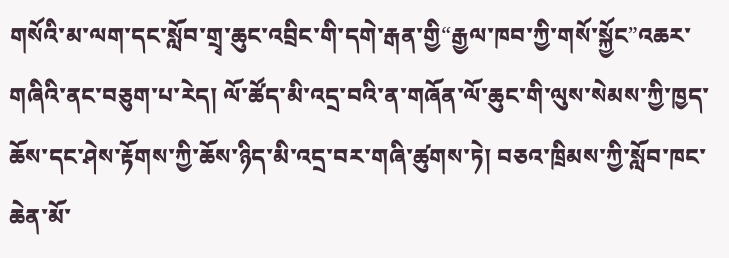གསོའི་མ་ལག་དང་སློབ་གྲྭ་ཆུང་འབྲིང་གི་དགེ་རྒན་གྱི“རྒྱལ་ཁབ་ཀྱི་གསོ་སྐྱོང”འཆར་གཞིའི་ནང་བཅུག་པ་རེད། ལོ་ཚོད་མི་འདྲ་བའི་ན་གཞོན་ལོ་ཆུང་གི་ལུས་སེམས་ཀྱི་ཁྱད་ཆོས་དང་ཤེས་རྟོགས་ཀྱི་ཆོས་ཉིད་མི་འདྲ་བར་གཞི་ཚུགས་ཏེ། བཅའ་ཁྲིམས་ཀྱི་སློབ་ཁང་ཆེན་མོ་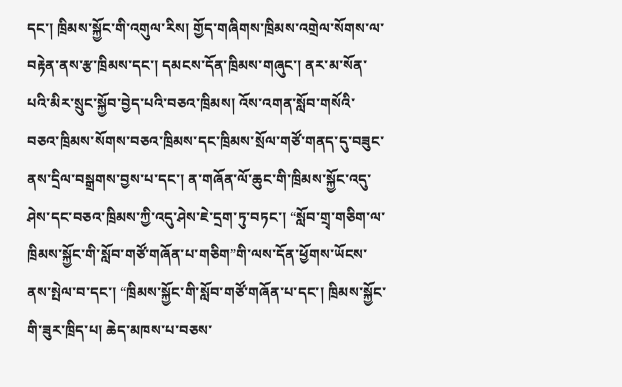དང་། ཁྲིམས་སྐྱོང་གི་འགུལ་རིས། གྱོད་གཞིགས་ཁྲིམས་འགྲེལ་སོགས་ལ་བརྟེན་ནས་རྩ་ཁྲིམས་དང་། དམངས་དོན་ཁྲིམས་གཞུང་། ནར་མ་སོན་པའི་མིར་སྲུང་སྐྱོབ་བྱེད་པའི་བཅའ་ཁྲིམས། འོས་འགན་སློབ་གསོའི་བཅའ་ཁྲིམས་སོགས་བཅའ་ཁྲིམས་དང་ཁྲིམས་སྲོལ་གཙོ་གནད་དུ་བཟུང་ནས་དྲིལ་བསྒྲགས་བྱས་པ་དང་། ན་གཞོན་ལོ་ཆུང་གི་ཁྲིམས་སྐྱོང་འདུ་ཤེས་དང་བཅའ་ཁྲིམས་ཀྱི་འདུ་ཤེས་ཇེ་དྲག་ཏུ་བཏང་། “སློབ་གྲྭ་གཅིག་ལ་ཁྲིམས་སྐྱོང་གི་སློབ་གཙོ་གཞོན་པ་གཅིག”གི་ལས་དོན་ཕྱོགས་ཡོངས་ནས་སྤེལ་བ་དང་། “ཁྲིམས་སྐྱོང་གི་སློབ་གཙོ་གཞོན་པ་དང་། ཁྲིམས་སྐྱོང་གི་ཟུར་ཁྲིད་པ། ཆེད་མཁས་པ་བཅས་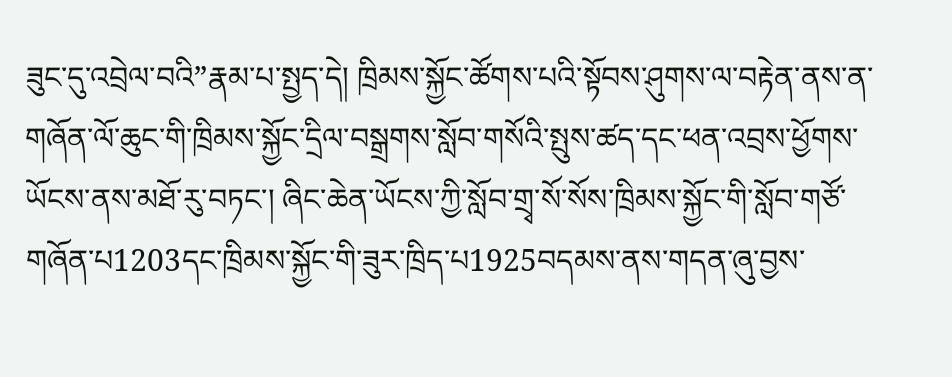ཟུང་དུ་འབྲེལ་བའི”རྣམ་པ་སྤྱད་དེ། ཁྲིམས་སྐྱོང་ཚོགས་པའི་སྟོབས་ཤུགས་ལ་བརྟེན་ནས་ན་གཞོན་ལོ་ཆུང་གི་ཁྲིམས་སྐྱོང་དྲིལ་བསྒྲགས་སློབ་གསོའི་སྤུས་ཚད་དང་ཕན་འབྲས་ཕྱོགས་ཡོངས་ནས་མཐོ་རུ་བཏང་། ཞིང་ཆེན་ཡོངས་ཀྱི་སློབ་གྲྭ་སོ་སོས་ཁྲིམས་སྐྱོང་གི་སློབ་གཙོ་གཞོན་པ1203དང་ཁྲིམས་སྐྱོང་གི་ཟུར་ཁྲིད་པ1925བདམས་ནས་གདན་ཞུ་བྱས་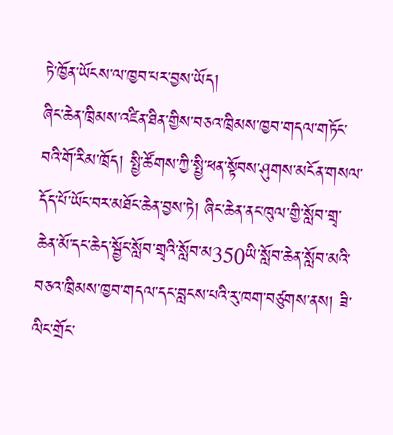ཏེ་ཁྱོན་ཡོངས་ལ་ཁྱབ་པར་བྱས་ཡོད།
ཞིང་ཆེན་ཁྲིམས་འཛིན་ཐིན་གྱིས་བཅའ་ཁྲིམས་ཁྱབ་གདལ་གཏོང་བའི་གོ་རིམ་ཁྲོད། སྤྱི་ཚོགས་ཀྱི་སྤྱི་ཕན་སྟོབས་ཤུགས་མངོན་གསལ་དོད་པོ་ཡོང་བར་མཐོང་ཆེན་བྱས་ཏེ། ཞིང་ཆེན་ནང་ཁུལ་གྱི་སློབ་གྲྭ་ཆེན་མོ་དང་ཆེད་སྦྱོང་སློབ་གྲྭའི་སློབ་མ350ཡི་སློབ་ཆེན་སློབ་མའི་བཅའ་ཁྲིམས་ཁྱབ་གདལ་དང་བླངས་པའི་རུ་ཁག་བཙུགས་ནས། ཟི་ལིང་གྲོང་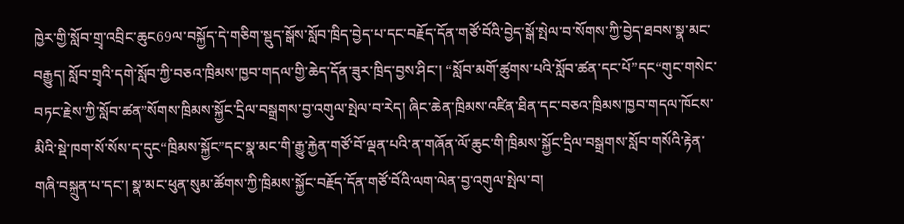ཁྱེར་གྱི་སློབ་གྲྭ་འབྲིང་ཆུང69ལ་བསྐྱོད་དེ་གཅིག་སྡུད་སྒོས་སློབ་ཁྲིད་བྱེད་པ་དང་བརྗོད་དོན་གཙོ་བོའི་བྱེད་སྒོ་སྤེལ་བ་སོགས་ཀྱི་བྱེད་ཐབས་སྣ་མང་བརྒྱུད། སློབ་གྲྭའི་དགེ་སློབ་ཀྱི་བཅའ་ཁྲིམས་ཁྱབ་གདལ་གྱི་ཆེད་དོན་ཟུར་ཁྲིད་བྱས་ཤིང་། “སློབ་མགོ་ཚུགས་པའི་སློབ་ཚན་དང་པོ”དང“གུང་གསེང་བཏང་རྗེས་ཀྱི་སློབ་ཚན”སོགས་ཁྲིམས་སྐྱོང་དྲིལ་བསྒྲགས་བྱ་འགུལ་སྤེལ་བ་རེད། ཞིང་ཆེན་ཁྲིམས་འཛིན་ཐིན་དང་བཅའ་ཁྲིམས་ཁྱབ་གདལ་ཁོངས་མིའི་སྡེ་ཁག་སོ་སོས་ད་དུང“ཁྲིམས་སྐྱོང”དང་སྣ་མང་གི་རྒྱུ་རྐྱེན་གཙོ་བོ་ལྡན་པའི་ན་གཞོན་ལོ་ཆུང་གི་ཁྲིམས་སྐྱོང་དྲིལ་བསྒྲགས་སློབ་གསོའི་རྟེན་གཞི་བསྐྲུན་པ་དང་། སྣ་མང་ཕུན་སུམ་ཚོགས་ཀྱི་ཁྲིམས་སྐྱོང་བརྗོད་དོན་གཙོ་བོའི་ལག་ལེན་བྱ་འགུལ་སྤེལ་བ།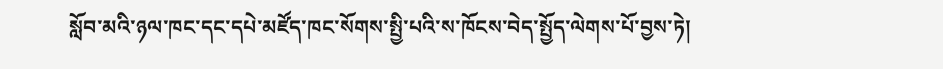སློབ་མའི་ཉལ་ཁང་དང་དཔེ་མཛོད་ཁང་སོགས་སྤྱི་པའི་ས་ཁོངས་བེད་སྤྱོད་ལེགས་པོ་བྱས་ཏེ།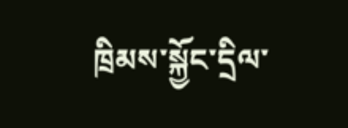ཁྲིམས་སྐྱོང་དྲིལ་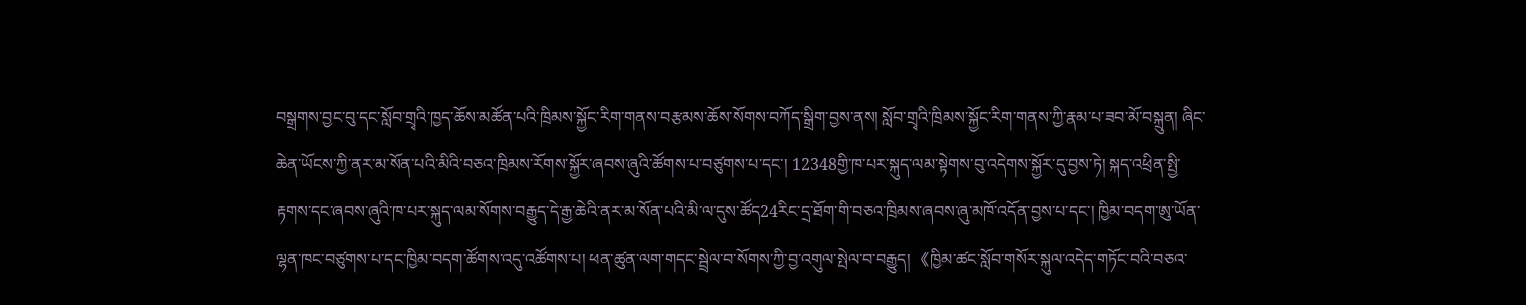བསྒྲགས་བྱང་བུ་དང་སློབ་གྲྭའི་ཁྱད་ཆོས་མཚོན་པའི་ཁྲིམས་སྐྱོང་རིག་གནས་བརྩམས་ཆོས་སོགས་བཀོད་སྒྲིག་བྱས་ནས། སློབ་གྲྭའི་ཁྲིམས་སྐྱོང་རིག་གནས་ཀྱི་རྣམ་པ་ཟབ་མོ་བསྐྲུན། ཞིང་ཆེན་ཡོངས་ཀྱི་ནར་མ་སོན་པའི་མིའི་བཅའ་ཁྲིམས་རོགས་སྐྱོར་ཞབས་ཞུའི་ཚོགས་པ་བཙུགས་པ་དང་། 12348གྱི་ཁ་པར་སྐུད་ལམ་སྟེགས་བུ་འདེགས་སྐྱོར་དུ་བྱས་ཏེ། སྐད་འཕྲིན་སྤྱི་རྟགས་དང་ཞབས་ཞུའི་ཁ་པར་སྐུད་ལམ་སོགས་བརྒྱུད་དེ་རྒྱ་ཆེའི་ནར་མ་སོན་པའི་མི་ལ་དུས་ཚོད24རིང་དྲ་ཐོག་གི་བཅའ་ཁྲིམས་ཞབས་ཞུ་མཁོ་འདོན་བྱས་པ་དང་། ཁྱིམ་བདག་ཨུ་ཡོན་ལྷན་ཁང་བཙུགས་པ་དང་ཁྱིམ་བདག་ཚོགས་འདུ་འཚོགས་པ། ཕན་ཚུན་ལག་གདང་སྦྲེལ་བ་སོགས་ཀྱི་བྱ་འགུལ་སྤེལ་བ་བརྒྱུད། 《ཁྱིམ་ཚང་སློབ་གསོར་སྐུལ་འདེད་གཏོང་བའི་བཅའ་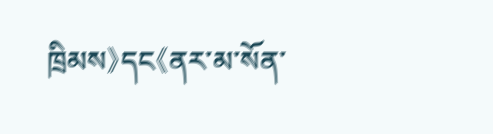ཁྲིམས》དང《ནར་མ་སོན་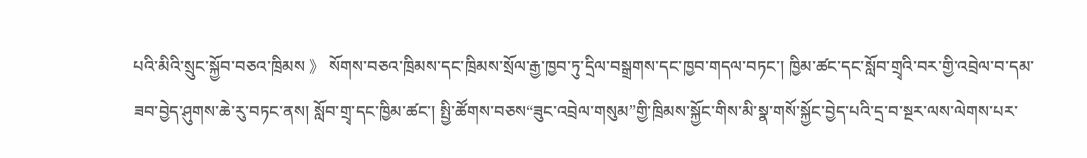པའི་མིའི་སྲུང་སྐྱོབ་བཅའ་ཁྲིམས 》 སོགས་བཅའ་ཁྲིམས་དང་ཁྲིམས་སྲོལ་རྒྱ་ཁྱབ་ཏུ་དྲིལ་བསྒྲགས་དང་ཁྱབ་གདལ་བཏང་། ཁྱིམ་ཚང་དང་སློབ་གྲྭའི་བར་གྱི་འབྲེལ་བ་དམ་ཟབ་བྱེད་ཤུགས་ཆེ་རུ་བཏང་ནས། སློབ་གྲྭ་དང་ཁྱིམ་ཚང་། སྤྱི་ཚོགས་བཅས“ཟུང་འབྲེལ་གསུམ”གྱི་ཁྲིམས་སྐྱོང་གིས་མི་སྣ་གསོ་སྐྱོང་བྱེད་པའི་དྲ་བ་སྔར་ལས་ལེགས་པར་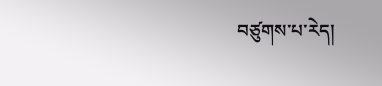བཙུགས་པ་རེད།